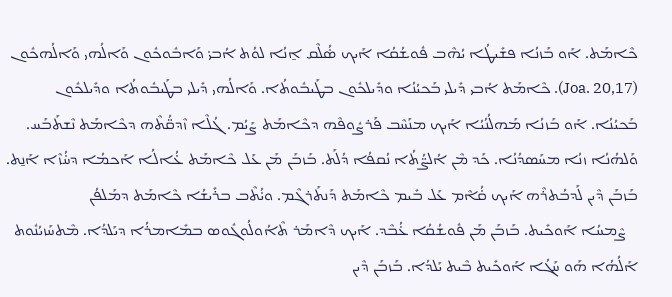ܟܶܐܡܰܬ. ܐܰܘ ܒܰܙܢܳܐ ܦܫܺܝܛܳܐ ܝܳܗܶܒ ܦܽܘܫܳܩܳܐ ܐܰܝܟ ܣ̇ܳܠܶܩ ܐ̱ܢܳܐ ܠܘܳܬ ܐܳܒܝ̇ ܘܰܐܒܽܘܟܽܘܢ ܘܰܐܠܳܗܝ ܘܰܐܠܳܗܟܽܘܢ (Joa. 20,17). ܟܶܐܡܰܬ ܐܳܒܝ ܕܺܝܠܝ ܒܰܟܝܳܢܳܐ ܘܕܺܝܠܟܽܘܢ ܒܛܰܝܒܽܘܬܳܐ. ܘܰܐܠܳܗܝ ܕܺܝܠܝ ܒܛܰܝܒܽܘܬܳܐ ܘܕܺܝܠܟܽܘܢ ܒܰܟܝܳܢܳܐ. ܐܰܘ ܒܰܙܢܳܐ ܡܰܗܠܳܢܳܝܳܐ ܐܰܝܟ ܡܢܰܚܶܒ ܦܰܪܨܽܘܦܶܗ ܕܟܶܐܡܰܬ ܨܰܝܳܡ. ܓܳܠܶܐ ܙܶܕܩ̈ܳܬܶܗ ܕܟܶܐܡܰܬ ܢܶܫܬܰܒܰܚ. ܘܰܠܗܳܢܳܐ ܙܢܳܐ ܡܚܰܣܕܳܢܳܐ. ܟܰܕ ܡܶܢ ܐܳܠܨ̈ܳܬܳܐ ܢܳܩܦܳܐ ܕܳܠܰܬ. ܒܰܙܒܰܢ ܡܰܢ ܥܰܠ ܟܶܐܡܰܬ ܥ̇ܳܐܠܳܐ ܐܰܟܡܳܐ ܕܚ̇ܳܙܶܐ ܐܰܢ̱ܬ. ܒܰܙܒܰܢ ܕܶܝܢ ܠܰܕܒܳܬܪܶܗ ܐܰܝܟ ܩ̇ܳܐܶܡ ܥܰܠ ܒܺܝܡ ܟܶܐܡܰܬ ܕܰܢܬܰܪܓܶܡ. ܘܝ̇ܳܬܶܒ ܒܪܺܝܫܳܐ ܟܶܐܡܰܬ ܕܡܰܠܦܳܢ
   ܨܶܡܚܳܐ ܐܰܘܟܺܝܬ. ܒܰܙܒܰܢ ܡܰܢ ܦܽܘܫܳܩܳܐ ܥ̇ܳܒܶܕ. ܐܰܝܟ ܕܶܐܡܰܪ ܬܶܐܳܘܠܳܘܓܽܘܣ ܒܡܺܐܡܪܳܐ ܕܝܰܠܕܳܐ. ܡܶܬܚܰܙܝܳܢܽܘܬ ܐܰܠܳܗܳܐ ܗܰܘ ܚܰܓܳܐ ܐܰܘܟܺܝܬ ܒܶܝܬ ܝܰܠܕܳܐ. ܒܰܙܒܰܢ ܕܶܝܢ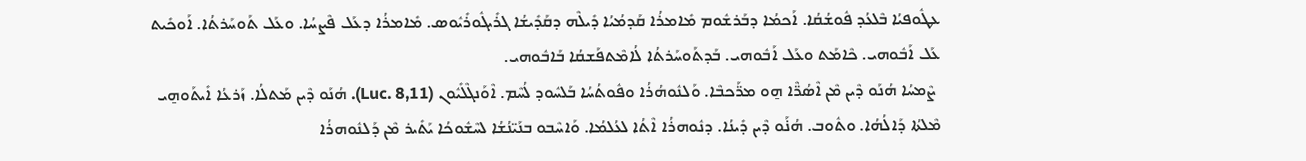ܥܛܽܘܦܝܳܐ ܒܶܠܥܳܕ ܦܽܘܫܳܩܳܐ. ܐܰܟܡܳܐ ܕܒܰܪܫܽܘܡ ܡܺܐܡܪܳܐ ܩܰܕܡܳܝܳܐ ܕܺܝܠܶܗ ܕܩܰܕܺܝܫܳܐ ܓܪܺܝܓܽܘܪܺܝܽܘܣ. ܡܺܐܡܪܳܐ ܕܥܰܠ ܦܶܨܚܳܐ. ܘܥܰܠ ܬܰܘܚܰܪܬܳܐ. ܐܰܘܟܺܝܬ ܥܰܠ ܐܰܒܽܘܗܝ. ܟܶܐܡܰܬ ܘܥܰܠ ܐܰܒܽܘܗܝ. ܒܰܕܬܰܘܚܰܪܬܳܐ ܠܳܐܡܶܬܦܰܫܩܳܐ ܒܰܐܒܽܘܗܝ.
 ܨܶܡܚܳܐ ܗܳܢܰܘ ܕܶܝܢ ܡܶܢ ܐܶܣܳܪ̈ܶܐ ܗ̱ܘ ܡܪ̈ܰܟܒܶܐ. ܘܰܠܢܽܘܗܳܪܳܐ ܘܦܽܘܬܳܚܳܐ ܒܰܠܚܽܘܕ ܠܳܚܶܡ. ܐܶܘܰܢܓܶܠܺܝܽܘܢ (Luc. 8,11). ܗܳܢܰܘ ܕܶܝܢ ܡܰܬܠܳܐ. ܙܰܪܥܳܐ ܐܺܝܬܰܘܗ̱ܝ ܡܶܠܬܳܐ ܕܰܐܠܳܗܳܐ. ܘܬܽܘܒ. ܗܳܢ̇ܰܘ ܕܶܝܢ ܕܺܝܢܳܐ. ܕܢܽܘܗܪܳܐ ܐܶܬܳܐ ܠܥܳܠܡܳܐ. ܘܰܐܚܶܒܘ ܒܢܰܝ̈ܢܳܫܳܐ ܠܚܶܫܽܘܟܳܐ ܝܰܬܺܝܪ ܡܶܢ ܕܰܠܢܽܘܗܪܳܐ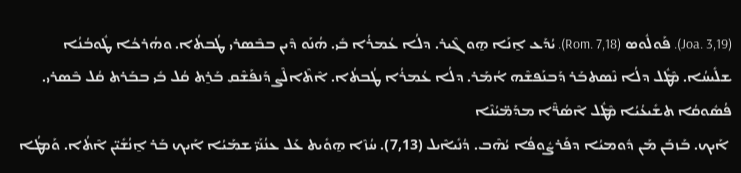(Joa. 3,19). ܦܰܘܠܽܘܣ (Rom. 7,18). ܝܳܕܰܥ ܐ̱ܢܰܐ ܗ̱ܘ ܓܶܝܪ. ܕܠܳܐ ܥܳܡܪܳܐ ܒܺܝ. ܗܳܢܰܘ ܕܶܝܢ ܒܒܶܣܪܝ ܛܳܒܬܳܐ. ܘܗܳܪܟܳܐ ܛܽܘܒܳܢܳܐ ܫܠܺܝܚܳܐ. ܡܶܛܽܠ ܕܠܳܐ ܢܶܣܬܒܰܪ ܕܰܒܢܰܦܫܶܗ ܐܳܡܰܪ. ܕܠܳܐ ܥܳܡܪܳܐ ܛܳܒܬܳܐ. ܐܶܬܶܐܠܶܨ ܕܰܢܦܰܫܶܩ ܒܰܪ̱ܬ ܩܳܠ ܒܺܝ ܒܒܰܪܬ ܩܳܠ ܒܶܣܪܝ.
ܦܳܣܽܘܩܳܐ ܬܫܺܝܥܳܝܳܐ ܡܶܛܽܠ ܐܶܣܳܪ̈ܶܐ ܡܕܰܡ̈ܝܳܢܶܐ
 ܐܰܝܟ. ܒܰܙܒܰܢ ܡܰܢ ܕܽܘܡܝܳܐ ܕܦܰܪܨܽܘܦܳܐ ܝܳܗܶܒ. ܕܳܢܺܝܐܶܝܠ (7,13). ܚܳܙܶܐ ܗ̱ܘܺܝܬ ܥܰܠ ܥܢܳܢܰܝ̈ ܫܡܰܝܳܐ ܐܰܝܟ ܒܰܪ ܐ̱ܢܳܫܺܝ̈ܢ ܐܶܬܳܐ. ܘܰܡܛܳܐ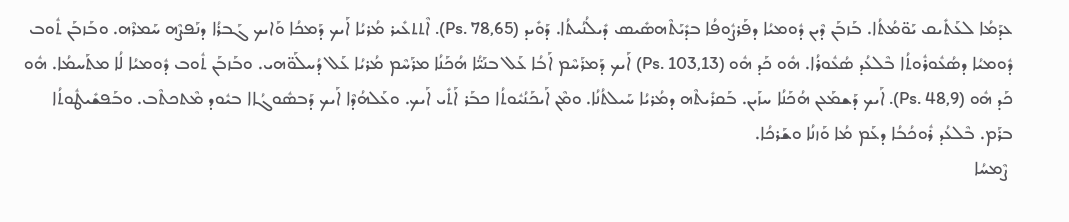ܥܕܰܡܳܐ ܠܥܰܬܺܝܩ ܝܰܘ̈ܡܳܬܳܐ. ܒܰܙܒܰܢ ܕܶܝܢ ܕܽܘܡܝܳܐ ܕܦܰܪܨܽܘܦܳܐ ܒܕܺܝܰܬܶܗܣܺܝܣ ܕܺܝܠܳܢܳܝܬܳܐ. ܕܰܘܺܝܕ (Ps. 78,65). ܐܶܬܬܥܺܝܪ ܡܳܪܝܳܐ ܐܰܝܟ ܕܰܡܟܳܐ ܘܰܐܝܟ ܓܰܒܪܳܐ ܕܢܰܦܨܶܗ ܚܰܡܪܶܗ. ܘܒܰܙܒܰܢ ܬܽܘܒ ܕܽܘܡܝܳܐ ܕܣܳܥܽܘܪܽܘܬܳܐ ܒܶܠܥܳܕ ܣܳܥܽܘܪܳܐ. ܗܽܘ ܟܰܕ ܗܽܘ (Ps. 103,13) ܐܰܝܟ ܕܰܡܪܰܚܶܡ ܐܰܒܳܐ ܥܰܠ ܒܢܰܝ̈ܳܐ ܗܳܟܰܢܳܐ ܡܪܰܚܶܡ ܡܳܪܝܳܐ ܥܰܠ ܕܳܚܠܰܘ̈ܗܝ. ܘܒܰܙܒܰܢ ܬܽܘܒ ܕܽܘܡܝܳܐ ܠܳܐ ܡܬܰܚܡܳܐ. ܗܽܘ ܟܰܕ ܗܽܘ (Ps. 48,9). ܐܰܝܟ ܕܰܫܡܰܥܢ ܗܳܟܰܢܳܐ ܚܙܰܝܢ. ܒܰܩܪܺܝܬܶܗ ܕܡܳܪܝܳܐ ܚܰܝܠܬܳܢܳܐ. ܘܡܶܢ ܐܰܝܟܰܢܳܝܽܘܬܳܐ ܟܒܰܪ ܐܰܬܺܝ ܐܰܝܟ. ܘܥܰܠܗܳܕܶܐ ܐܰܝܟ ܕܰܒܣܽܘܓܳܐܐ ܒܝܽܘܕ ܡܶܬܟܬܶܒ. ܘܒܰܦܫܺܝܛܽܘܬܳܐ ܒܪܰܡ. ܒܶܠܥܳܕ ܪܽܘܟܳܒܳܐ ܕܥܰܡ ܡܳܐ ܘܰܙܢܳܐ ܘܫܰܪܟܳܐ.
 ܨܶܡܚܳܐ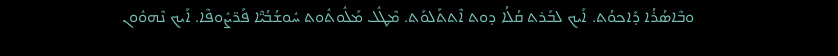ܘܒܶܐܣܳܪܳܐ ܕܰܐܟܘܳܬ. ܐܰܝܟ ܠܒܰܪܬ ܩܳܠܳܐ ܕܘܬ ܐܶܬܬܰܠܘܰܬ. ܡܶܛܽܠ ܡܰܠܽܘܬܽܘܬ ܚܽܘܫܳܒܳܝ̈ܶܐ ܦܰܪ̈ܨܽܘܦܶܐ. ܐܰܝܟ ܢܶܗܘܽܘܢ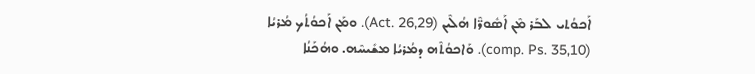ܐܰܟܘܳܬܝ ܠܒܰܪ ܡܶܢ ܐܰܣܽܘܪ̈ܶܐ ܗܳܠܶܝܢ (Act. 26,29). ܘܡܰܢ ܐܰܟܘܳܬܳܟ ܡܳܪܝܳܐ (comp. Ps. 35,10). ܘܰܐܟܘܳܬܶܗ ܕܡܳܪܝܳܐ ܡܫܺܝܚܶܗ. ܘܗܳܟܰܢܳܐ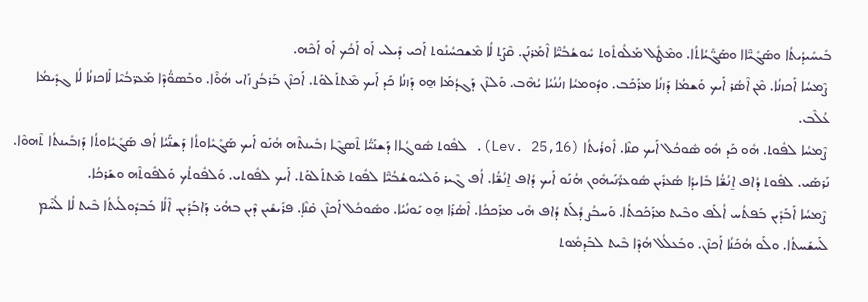ܒܺܝܚܺܝܕܳܝܬܳܐ ܘܣܰܓܺܝ̈ܶܐܐ ܘܣܰܓ̈ܺܝܳܐܬܳܐ. ܘܡܶܛܽܠ ܡܰܠܽܘܬܽܘܬ ܚܽܘܫܳܒܳܝ̈ܶܐ ܐܶܡܰܪܢܰܢ. ܩܶܨܰܬ ܠܳܐ ܡܶܫܟܚܳܢܽܘܬ ܐܰܟܝ ܕܺܝܠܝ ܐܰܘ ܐܰܟܳܟ ܐܰܘ ܐܰܟܶܗ.
 ܨܶܡܚܳܐ ܐܰܟܙܢܳܐ. ܡܶܢ ܐܶܣܳܪ ܐܰܝܟ ܘܰܫܡܳܐ ܕܰܙܢܳܐ ܡܪܰܟܰܒ. ܘܕܽܘܡܝܳܐ ܙܢܳܢܳܝܳܐ ܝܳܗܶܒ. ܘܰܠܙܶܢ ܕܰܓܕܳܡܰܐ ܗ̱ܘ ܕܰܙܢܳܐ ܟܰܕ ܐܰܝܟ ܡܶܬܬܰܠܘܰܬ. ܐܰܟܙܶܢ ܒܰܪܒܳܨ ܙܰܐܝ ܗܳܘ̇ܶܐ. ܘܒܰܣܘ̈ܳܕܶܐ ܡܰܥܪ̈ܒܳܝܶܐ ܠܰܐܟܙܢܳܐ ܠܳܐ ܓܕܺܝܡܳܐ ܥܳܠܶܒ.
 ܨܶܡܚܳܐ ܠܦܽܘܬ. ܗܽܘ ܟܰܕ ܗܽܘ ܣܽܘܟܳܠ ܐܰܝܟ ܩܢܶܐ. ܐܽܘܪܳܝܬܳܐ (Lev. 25,16). ܠܦܽܘܬ ܣܽܘܓܳܐܐ ܕܰܫܢܰܝ̈ܳܐ ܬܶܣܓܶܐ ܙܒܺܝܢܬܶܗ ܗܳܢܰܘ ܐܰܝܟ ܣܰܓܺܝܽܐܘܬܳܐ ܕܰܫܢ̈ܰܝܳܐ ܐܳܦ ܣܰܓܺܝܽܐܘܬܳܐ ܕܰܙܒܺܝܢܬܳܐ ܬܶܗܘܶܐ. ܢܰܪܣܰܝ. ܠܦܽܘܬ ܕܳܐܦ ܐ̱ܢܳܫ̈ܳܐ ܒܺܐܝܕܳܐ ܣܳܥܪܺܝܢ ܣܽܘܥܪ̈ܳܢܰܝܗܽܘܢ ܗܳܢܰܘ ܐܰܝܟ ܕܳܐܦ ܐ̱ܢܳܫ̈ܳܐ. ܐܳܦ ܓܶܝܪ ܘܰܠܚܽܘܫܳܒܳܝ̈ܶܐ ܠܦܽܘܬ ܡܶܬܬܰܠܘܰܬ. ܐܰܝܟ ܠܦܽܘܬܝ. ܘܰܠܦܽܘܬܳܟ ܘܰܠܦܽܘܬܶܗ ܘܫܰܪܟܳܐ.
 ܨܶܡܚܳܐ ܐܰܒܰܕܺܝܢ ܒܰܦܬܳܚ ܐܳܠܰܦ ܘܒܶܝܬ ܡܪܰܟܰܟܬܳܐ. ܘܰܚܒܳܨ ܕܳܠܰܬ ܕܳܐܦ ܗܺܝ ܡܪܰܟܟܳܐ. ܐܶܣܳܪܰܐ ܗ̱ܘ ܝܰܘܢܳܝܳܐ. ܘܣܽܘܟܳܠ ܐܰܟܙܶܢ ܩ̇ܢܶܐ̣. ܦܪܺܝܫܺܝܢ ܕܶܝܢ ܒܗܳܝ̇ ܕܰܐܒܰܕܺܝܢ. ܐܶܠܳܐ ܒܰܒܕܽܘܠܳܝܬܳܐ ܒܶܝܬ ܠܳܐ ܠܳܚ̇ܶܡ ܠܰܚܫܰܚܬܳܐ. ܘܠܰܘ ܗܳܟܰܢܳܐ ܐܰܟܙܶܢ. ܘܒܰܥܠܳܠ ܗܳܕܶܐ ܒܶܝܬ ܠܒܰܕܡܽܘܬ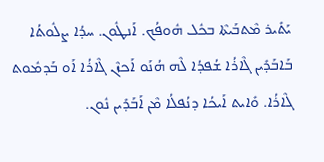ܝܰܬܺܝܪ ܡܶܬܒܰܝܬܶܐ ܒܟܽܠ ܗܽܘܦܳܟ. ܐܰܢܛܽܘܢ. ܚܕܳܐ ܨܠܽܘܬܳܐ ܒܰܐܒܰܕܺܝܢ ܓܶܐܪܳܐ ܫܳܦܕܳܐ ܠܶܗ ܗܳܢܰܘ ܐܰܟܙܶܢ ܓܶܐܪܳܐ ܐܰܘ ܒܰܕܡܽܘܬ ܓܶܐܪܳܐ. ܘܺܐܝܬ ܐܰܝܟܳܐ ܕܢܳܦܠܳܐ ܡܶܢ ܐܰܒܰܕܺܝܢ ܢܽܘܢ.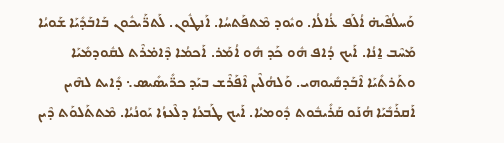ܘܰܚܠܳܦܶܝܗ̇ ܐܳܠܰܦ ܥ̇ܳܐܠܳܐ. ܘܝܽܘܕ ܡܶܬܦܰܬܚܳܐ. ܐܰܢܛܽܘܢ. ܠܰܬܪ̈ܰܝܟܽܘܢ ܒܰܐܒܰܕܺܝܰܐ ܫܰܘܝܳܐ ܡܰܚܶܒ ܐ̱ܢܳܐ. ܐܰܝܟ ܕܳܐܦ ܗܽܘ ܟܰܕ ܗܽܘ ܐܳܡܰܪ. ܐܰܟܡܳܐ ܕܶܐܡ̇ܪܶܬ ܠܩܽܘܕܡܺܝܰܐ ܘܬܰܪܬܺܝܰܐ ܐܶܒܰܕܩܺܝܘܗܝ. ܘܰܠܗܳܠܶܝܢ ܐܶܦܰܪܶܫ ܒܝܰܕ ܟܪ̈ܺܝܣܺܝܣ܆ ܕܺܐܝܬ ܠܗܶܝܢ ܐܰܩܪܰܒܺܝܰܐ ܗܳܢܰܘ ܩܰܪܺܝܒܽܘܬ ܕܽܘܡܝܳܐ. ܐܰܝܟ ܛܰܒܥܳܐ ܕܠܶܥܙܳܐ ܝܰܘܢܳܝܳܐ. ܡܶܬܬܰܠܘܰܬ ܕܶܝܢ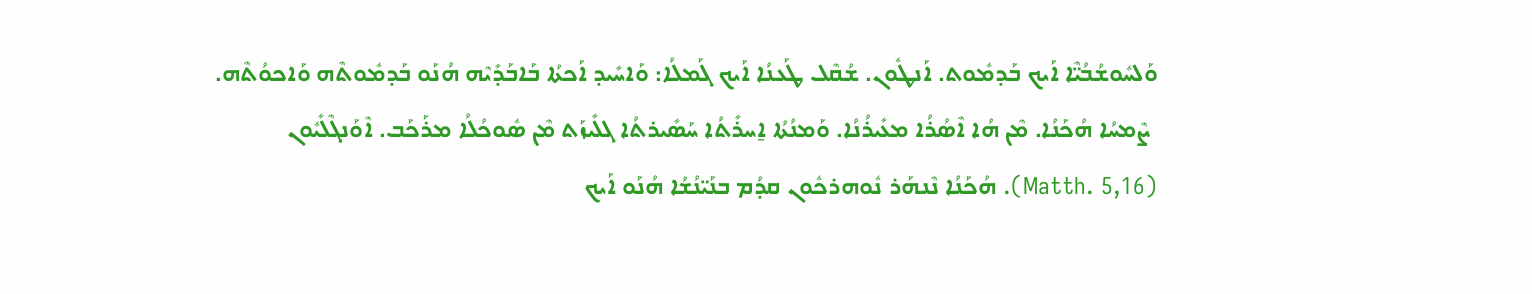ܘܰܠܚܽܘܫܳܒܳܝ̈ܶܐ ܐܰܝܟ ܒܰܕܡܽܘܬ. ܐܰܢܛܽܘܢ. ܫܳܩܶܠ ܛܰܥܢܳܐ ܐܰܝܟ ܓܰܡܠܳܐ: ܘܰܐܚܺܝܕ ܐܰܟܬܳܐ ܒܰܐܒܰܕܺܝܶܗ ܗܳܢܰܘ ܒܰܕܡܽܘܬܶܗ ܘܰܐܟܘܳܬܶܗ.
 ܨܶܡܚܳܐ ܗܳܟܰܢܳܐ. ܡܶܢ ܗܳܐ ܐܶܣܳܪܳܐ ܡܥܺܝܪܳܢܳܐ. ܘܰܡܢܳܬܳܐ ܐ̱ܚܪܺܬܳܐ ܚܰܣܺܝܪܬܳܐ ܓܠܺܝܙܰܬ ܡܶܢ ܣܽܘܟܳܠܳܐ ܡܪܰܟܰܒ. ܐܶܘܰܢܓܶܠܺܝܽܘܢ (Matth. 5,16). ܗܳܟܰܢܳܐ ܢܶܢܗܰܪ ܢܽܘܗܪܟܽܘܢ ܩܕܳܡ ܒܢܰܝ̈ܢܳܫܳܐ ܗܳܢܰܘ ܐܰܝܟ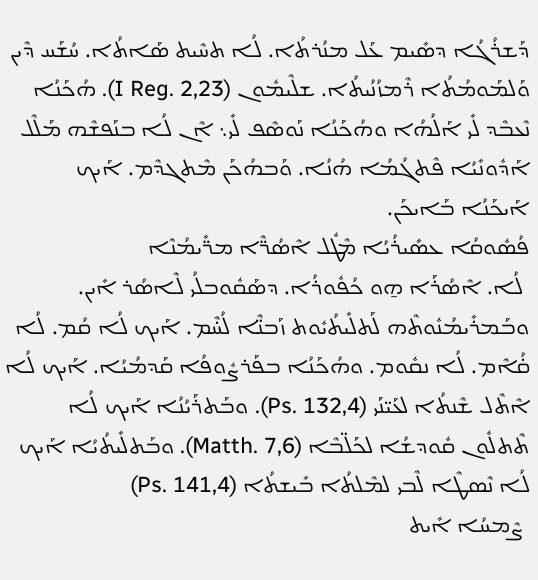ܕܰܫܪܳܓܳܐ ܕܣܺܝܡ ܥܰܠ ܡܢܳܪܬܳܐ. ܠܳܐ ܬܚܶܝܬ ܣܰܐܬܳܐ. ܚܳܫܰܚ ܕܶܝܢ ܘܰܠܡܰܘܡܳܬܳܐ ܪܶܡܙܳܢܳܝܬܳܐ. ܫܠܶܝܡܽܘܢ (I Reg. 2,23). ܗܳܟܰܢܳܐ ܢܶܥܒܶܕ ܠܺܝ ܐܰܠܳܗܳܐ ܘܗܳܟܰܢܳܐ ܢܰܘܣܶܦ ܠܺܝ܆ ܐܶܢ ܠܳܐ ܒܢܰܦܫܶܗ ܡܰܠܶܠ ܐܰܕܽܘܢܺܝܳܐ ܦܶܬܓܳܡܳܐ ܗܳܢܳܐ. ܘܰܒܗܳܟܰܢ ܡܶܬܓܕܶܡ. ܐܰܝܟ ܐܰܝܟܰܢܳܐ ܒܰܐܝܟܰܢ.
ܦܳܣܽܘܩܳܐ ܥܣܺܝܪܳܝܳܐ ܡܶܛܽܠ ܐܶܣܳܪ̈ܶܐ ܡܪ̈ܺܝܡܳܢܶܐ
 ܠܳܐ. ܐܶܣܳܪܰܐ ܗ̱ܘ ܟܳܦܽܘܪܳܐ. ܕܣܰܩܽܘܒܠܳܝ ܠܶܐܣܳܪ ܐܺܝܢ. ܘܒܰܡܪܺܝܡܳܢܽܘܬܶܗ ܠܰܬܠܺܝܬܳܝܽܘܬ ܙܰܒܢ̈ܶܐ ܠܳܚ̇ܶܡ. ܐܰܝܟ ܠܳܐ ܩܳܡ. ܠܳܐ ܩ̇ܳܐܶܡ. ܠܳܐ ܢܩܽܘܡ. ܘܗܳܟܰܢܳܐ ܒܦܰܪܨܽܘܦܳܐ ܩܰܕܡܳܝܳܐ. ܐܰܝܟ ܠܳܐ ܐܶܬܶܠ ܫܶܢܬܳܐ ܠܥܰܝ̈ܢܰܝ (Ps. 132,4). ܘܒܰܬܪܰܝܳܢܳܐ ܐܰܝܟ ܠܳܐ ܬܶܬܠܽܘܢ ܩܽܘܕܫܳܐ ܠܟܰܠ̈ܒܶܐ (Matth. 7,6). ܘܒܰܬܠܺܝܬܳܝܳܐ ܐܰܝܟ ܠܳܐ ܢܶܣܛܶܐ ܠܶܒܝ ܠܡܶܠܬܳܐ ܒܺܝܫܬܳܐ (Ps. 141,4)
 ܨܶܡܚܳܐ ܐܺܝܬ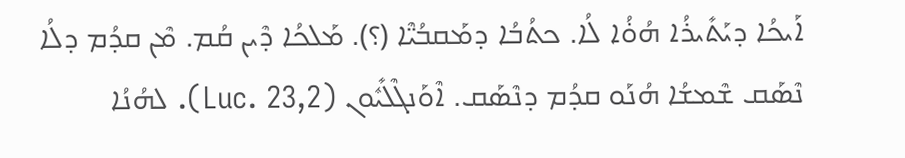ܐܰܝܟܳܐ ܕܝܰܬܺܝܪܳܐ ܗܳܘ̇ܳܐ ܠܳܐ. ܟܬܳܒܳܐ ܕܡܰܩܒܳܝ̈ܶܐ (؟). ܡܰܠܟܳܐ ܕܶܝܢ ܩܳܡ. ܡܶܢ ܩܕܳܡ ܕܠܳܐ ܢܶܣܰܩ ܫܶܡܫܳܐ ܗܳܢܰܘ ܩܕܳܡ ܕܢܶܣܰܩ. ܐܶܘܰܢܓܶܠܺܝܽܘܢ (Luc. 23,2). ܠܗܳܢܳܐ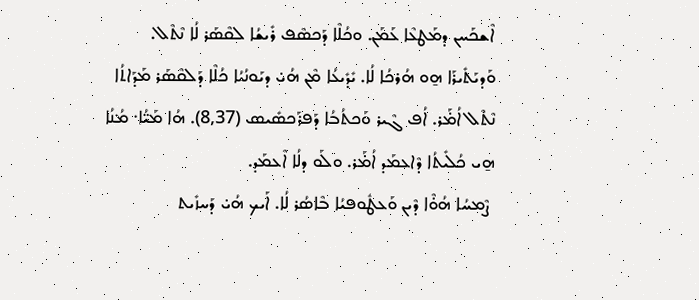ܐܶܫܟܰܚܢ ܕܡܰܛܥܶܐ ܥܰܡܰܢ. ܘܟܳܠܶܐ ܕܰܟܣܶܦ ܪܺܝܫܳܐ ܠܩܶܣܰܪ ܠܳܐ ܢܶܬܶܠ. ܘܰܕܝܰܬܺܝܪܰܐ ܗ̱ܘ ܗܳܪܟܳܐ ܠܳܐ. ܝܺܕܺܝܥܳܐ ܡܶܢ ܗܳܝ̇ ܕܝܰܘܢܳܝܳܐ ܟܳܠܶܐ ܕܰܠܩܶܣܰܪ ܡܰܕܰܐܬܳܐ ܢܶܬܶܠ ܐܳܡ̇ܰܪ. ܐܳܦ ܓܶܝܪ ܘܰܟܬܳܒܳܐ ܕܰܦܪܰܟܣܺܝܣ (8,37). ܗܳܐ ܡܰܝ̈ܳܐ܁ ܡܳܢܳܐ ܗ̱ܝ ܟܳܠܺܝܬܳܐ ܕܶܐܥܡܰܕ ܐܳܡ̇ܰܪ. ܘܠܰܘ ܕܠܳܐ ܐܶܥܡܰܕ.
 ܨܶܡܚܳܐ ܗܳܘ̇ܶܐ ܕܶܝܢ ܘܰܥܛܽܘܦܝܳܐ ܒܶܐܣܳܪ ܠܳܐ. ܐܰܝܟ ܗܳܝ̇ ܕܰܚܙܺܝܬ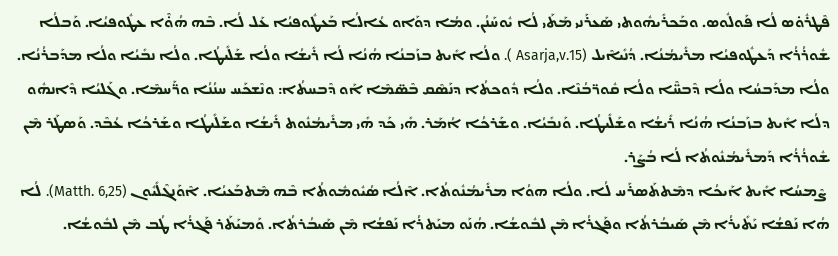ܦܶܛܪܽܘ̇ܣ ܠܳܐ ܦܰܘܠܽܘܣ. ܘܒܰܟܪܺܝܗܽܘܬܝ ܣܰܥܪܰܢܝ ܡܰܬܰܝ ܠܳܐ ܝܽܘܚܰܢܳܢ. ܘܡܳܐ ܕܘܰܐܘ ܥܳܐܠܳܐ ܒܰܥܛܽܘܦܝܳܐ ܥܰܠ ܠܳܐ. ܒܶܗ ܗܳܘ̇ܶܐ ܥܛܽܘܦܝܳܐ. ܘܰܒܠܳܐ ܫܽܘܪܳܪܳܐ ܕܰܥܛܽܘܦܝܳܐ ܡܪܺܝܡܳܢܳܐ. ܕܳܢܺܝܐܶܝܠ (Asarja,v.15 ). ܘܠܳܐ ܐܺܝܬ ܒܙܰܒܢܳܐ ܗܳܢܳܐ ܠܳܐ ܪܺܝܫܳܐ ܘܠܳܐ ܫܰܠܺܝܛܳܐ. ܘܠܳܐ ܢܒܺܝܳܐ ܘܠܳܐ ܡܕܰܒܪܳܢܳܐ. ܘܠܳܐ ܡܕܰܒܚܳܐ ܘܠܳܐ ܕܶܒܚ̈ܶܐ ܘܠܳܐ ܩܽܘܪ̈ܒܳܢܶܐ. ܘܠܳܐ ܕܽܘܟܬܳܐ ܕܢܰܣܶܩ ܒܶܣ̈ܡܶܐ ܐܰܘ ܕܶܒܚܬܳܐ: ܘܢܶܫܟܰܚ ܚܢܳܢܳܐ ܘܪ̈ܰܚܡܶܐ. ܘܓܰܠܝܳܐ ܕܶܐܢܗܽܘ ܕܠܳܐ ܐܺܝܬ ܒܙܰܒܢܳܐ ܗܳܢܳܐ ܪܺܝܫܳܐ ܘܫܰܠܺܝܛܳܐ. ܘܰܢܒܺܝܳܐ. ܘܫܰܪܟܳܐ ܐܳܡܰܪ. ܗܺܝ ܟܰܕ ܗܺܝ ܡܪܺܝܡܳܢܽܘܬ ܪܺܝܫܳܐ ܘܫܰܠܺܝܛܳܐ ܘܫܰܪܟܳܐ ܥܳܒܶܕ. ܘܰܣܛܰܪ ܡܶܢ ܫܽܘܪܳܪܳܐ ܕܰܡܪܺܝܡܳܢܽܘܬܳܐ ܠܳܐ ܒܳܨܰܪ.
 ܨܶܡܚܳܐ ܐܺܝܬ ܐܰܝܟܳܐ ܕܡܶܬܬܰܣܪܰܚ ܠܳܐ. ܘܠܳܐ ܗܘܳܐ ܡܪܺܝܡܳܢܽܘܬܳܐ. ܐܶܠܳܐ ܣܳܝܽܘܡܽܘܬܳܐ ܒܶܗ ܡܶܬܒܰܥܝܳܐ. ܐܶܘܰܢܓܶܠܺܝܽܘܢ (Matth. 6,25). ܠܳܐ ܗܳܐ ܢܰܦܫܳܐ ܝܰܬܺܝܪܳܐ ܡܶܢ ܣܰܝܒܳܪܬܳܐ ܘܦܰܓܪܳܐ ܡܶܢ ܠܒܽܘܫܳܐ. ܗܳܢܰܘ ܡܝܰܬܪܳܐ ܢܰܦܫܳܐ ܡܶܢ ܣܰܝܒܳܪܬܳܐ. ܘܰܡܝܰܬܰܪ ܦܰܓܪܳܐ ܛܳܒ ܡܶܢ ܠܒܽܘܫܳܐ.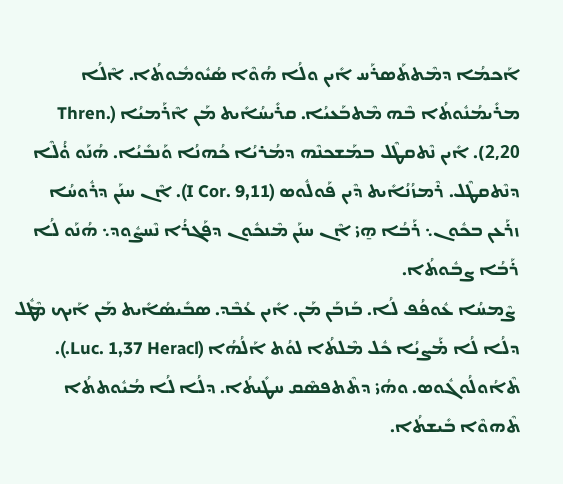ܐܰܟܡܳܐ ܕܡܶܬܬܰܣܪܰܚ ܐܺܝܢ ܘܠܳܐ ܗܳܘܶܐ ܣܳܝܽܘܡܽܘܬܳܐ. ܐܶܠܳܐ ܡܪܺܝܡܳܢܽܘܬܳܐ ܒܶܗ ܡܶܬܒܰܥܝܳܐ. ܩܪܺܝܚܳܐܺܝܬ ܡܰܢ ܐܶܪܰܡܝܳܐ (Thren. 2,20). ܐܺܝܢ ܢܶܬܩܛܶܠ ܒܡܰܫܟܢܶܗ ܕܡܳܪܝܳܐ ܟܳܗܢܳܐ ܘܰܢܒܺܝܳܐ. ܗܳܢܰܘ ܘ̇ܳܠܶܐ ܕܢܶܬܩܛܶܠ. ܪܶܡܙܳܢܳܐܺܝܬ ܕܶܝܢ ܦܰܘܠܽܘܣ (I Cor. 9,11). ܐܶܢ ܚܢܰܢ ܕܪܽܘܚܳܐ ܙܪܰܥܢ ܒܟܽܘܢ܆ ܪܰܒܳܐ ܗ̱ܝ̇ ܐܶܢ ܚܢܰܢ ܡܶܢܟܽܘܢ ܕܦܰܓܪܳܐ ܢܶܚܨܽܘܕ܆ ܗܳܢܰܘ ܠܳܐ ܪܰܒܳܐ ܨܒܽܘܬܳܐ.
 ܨܶܡܚܳܐ ܥܽܘܦܳܦ ܠܳܐ. ܒܰܙܒܰܢ ܡܰܢ. ܐܺܝܢ ܥܳܒܶܕ. ܣܒܺܝܣܳܐܺܝܬ ܡܰܢ ܐܰܝܟ ܡܶܛܽܠ ܕܠܳܐ ܠܳܐ ܡ̇ܰܨܝܳܐ ܟܽܠ ܡܶܠܬܳܐ ܠܘܳܬ ܐܰܠܳܗܳܐ (Luc. 1,37 Heracl.). ܬܶܐܳܘܠܳܘܓܽܘܣ. ܘܗܳܝ̇ ܕܬܶܬܦܣܶܩ ܚܛܺܝܬܳܐ. ܕܠܳܐ ܠܳܐ ܡܳܝܽܘܬܬܳܐ ܬܶܗܘܶܐ ܒܺܝܫܬܳܐ.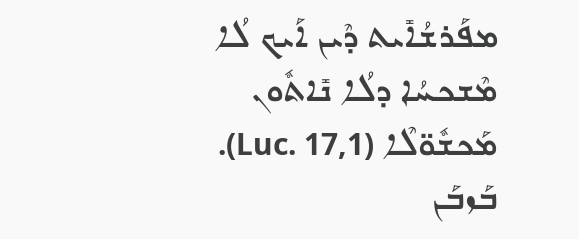ܡܦܰܪܫܳܐܺܝܬ ܕܶܝܢ ܐܰܝܟ ܠܳܐ ܡܶܫܟܚܳܐ ܕܠܳܐ ܢܺܐܬܽܘܢ ܡܰܟܫܽܘ̈ܠܶܐ (Luc. 17,1). ܒܰܙܒܰܢ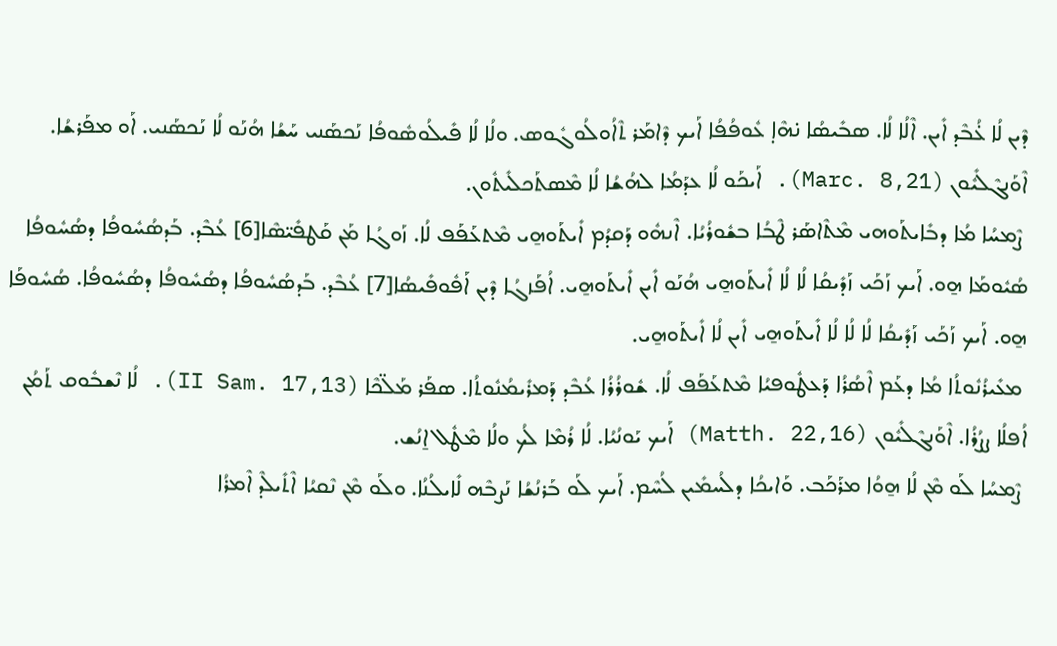ܕܶܝܢ ܠܳܐ ܥ̇ܳܒܶܕ ܐܺܝܢ. ܐܶܠܳܐ ܠܳܐ. ܣܒܺܝܣܳܐ ܢ̇ܗܶܐ̣ ܥܽܘܦܳܦܳܐ ܐܰܝܟ ܕܶܐܡܰܪ ܬܶܐܳܘܠܳܘܓܽܘܣ. ܘܠܳܐ ܠܳܐ ܦܺܝܠܳܘܣܽܘܦܳܐ ܢܰܟܣܰܢܝ ܚܰܫܳܐ ܗܳܢܰܘ ܠܳܐ ܢܰܟܣܰܢܝ. ܐܰܘ ܡܦܰܪܫܳܐ. ܐܶܘܰܢܓܶܠܺܝܽܘܢ (Marc. 8,21). ܐܰܝܟܰܘ ܠܳܐ ܥܕܰܡܳܐ ܠܗܳܫܳܐ ܠܳܐ ܡܶܣܬܰܟܠܺܝܬܽܘܢ.
 ܨܶܡܚܳܐ ܡܳܐ ܕܒܺܐܝܬܰܘܗܝ ܡܶܬܶܐܣܰܪ ܛܶܒܳܐ ܒܫܽܘܪܳܝܳܐ. ܐܶܢܗܽܘ ܕܰܩܕܳܡ ܐܺܝܬܰܘܗ̱ܝ ܡܶܬܥܰܦܰܦ ܠܳܐ. ܙܰܘܓܳܐ ܡܰܢ ܩܰܛܦܺܝ̈ܣܶܐ[6] ܥܳܒܶܕ. ܒܰܕܣܳܚܽܘܦܳܐ ܕܣܳܚܽܘܦܳܐ ܣܳܝܽܘܡܰܐ ܗ̱ܘ. ܐܰܝܟ ܙܰܟܰܝ ܙܰܕܺܝܩܳܐ ܠܳܐ ܠܳܐ ܐܺܝܬܰܘܗ̱ܝ ܗܳܢܰܘ ܐܺܝܢ ܐܺܝܬܰܘܗ̱ܝ. ܐܳܦܰܙܓܳܐ ܕܶܝܢ ܐܰܦܽܘܦܺܝܣܳܐ[7] ܥܳܒܶܕ. ܒܰܕܣܳܚܽܘܦܳܐ ܕܣܳܚܽܘܦܳܐ ܕܣܳܚܽܘܦܳܐ. ܣܳܚܽܘܦܰܐ ܗ̱ܘ. ܐܰܝܟ ܙܰܟܰܝ ܙܰܕܺܝܩܳܐ ܠܳܐ ܠܳܐ ܠܳܐ ܐܺܝܬܰܘܗ̱ܝ ܐܺܝܢ ܠܳܐ ܐܺܝܬܰܘܗ̱ܝ.
 ܡܥܺܝܪܳܢܽܘܬܳܐ ܡܳܐ ܕܥܰܡ ܐܶܣܳܪܳܐ ܕܰܥܛܽܘܦܝܳܐ ܡܶܬܥܰܦܰܦ ܠܳܐ. ܫܽܘܪܳܪܳܐ ܥܳܒܶܕ ܕܰܡܪܺܝܡܳܢܽܘܬܳܐ. ܣܦܰܪ ܡܰܠ̈ܟܶܐ (II Sam. 17,13). ܠܳܐ ܢܶܫܒܽܘܩ ܬܰܡܳܢ ܐܳܦܠܳܐ ܨܨܳܪܳܐ. ܐܶܘܰܢܓܶܠܺܝܽܘܢ (Matth. 22,16) ܐܰܝܟ ܝܰܘܢܳܝܳܐ. ܠܳܐ ܪܳܡܶܐ ܠܳܟ ܘܠܳܐ ܡܶܛܽܠ ܐ̱ܢܳܫ.
 ܨܶܡܚܳܐ ܠܰܘ ܡܶܢ ܠܳܐ ܗ̱ܘܳܐ ܡܪܰܟܰܒ. ܘܰܐܝܟܳܐ ܕܠܳܚܡܺܝܢ ܠܳܚܶܡ. ܐܰܝܟ ܠܰܘ ܒܰܪܢܳܫܳܐ ܢܰܨܒܶܗ ܠܺܐܝܠܳܢܳܐ. ܘܠܰܘ ܡܶܢ ܢܶܩܝܳܐ ܐܶܬܺܝܠܶܕ ܐܶܡܪܳܐ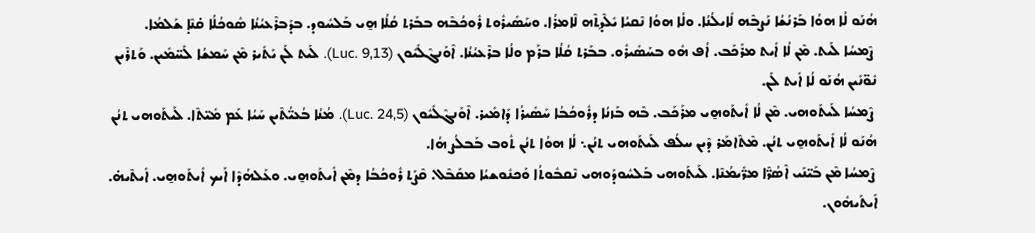ܗܳܢܰܘ ܠܳܐ ܗܘܳܐ ܒܰܪܢܳܫܳܐ ܢܰܨܒܶܗ ܠܺܐܝܠܳܢܳܐ. ܘܠܳܐ ܗܘܳܐ ܢܶܩܝܳܐ ܝܺܠܶܕܬ݂ܶܗ ܠܶܐܡܪܳܐ. ܘܚܰܣܺܝܪܽܘܬ ܪܽܘܟܳܒܶܗ ܒܒܰܪܬ ܩܳܠܳܐ ܗ̱ܝ ܒܰܠܚܽܘܕ. ܒܕܰܒܪܶܥܝܳܢܳܐ ܣܽܘܟܳܠܳܐ ܩ̇ܢܶܐ̣ ܫܰܠܡܳܐ.
 ܨܶܡܚܳܐ ܠܰܝܬ. ܡܶܢ ܠܳܐ ܐܺܝܬ ܡܪܰܟܰܒ. ܐܳܦ ܗܽܘ ܒܚܰܣܺܝܪܽܘ. ܒܒܰܪܬ ܩܳܠܳܐ ܒܪܰܡ ܘܠܳܐ ܒܪܶܥܝܳܢܳܐ. ܐܶܘܰܢܓܶܠܺܝܽܘܢ (Luc. 9,13). ܠܰܝܬ ܠܰܢ ܝܰܬܺܝܪ ܡܶܢ ܚܰܡܫܳܐ ܠܰܚ̈ܡܺܝܢ. ܘܰܬܪܶܝܢ ܢܽܘ̈ܢܺܝܢ ܗܳܢܰܘ ܠܳܐ ܐܺܝܬ ܠܰܢ.
 ܨܶܡܚܳܐ ܠܰܝܬܰܘܗܝ. ܡܶܢ ܠܳܐ ܐܺܝܬܰܘܗ̱ܝ ܡܪܰܟܰܒ. ܒܶܗ ܒܰܙܢܳܐ ܕܪܽܘܟܳܒܳܐ ܚܰܣܺܝܪܳܐ ܕܰܐܡܺܝܪ. ܐܶܘܰܢܓܶܠܺܝܽܘܢ (Luc. 24,5). ܡܳܢܳܐ ܒܳܥܝ̈ܳܬܶܝܢ ܚܰܝܳܐ ܥܰܡ ܡܺܝ̈ܬܶܐ. ܠܰܝܬܰܘܗܝ ܬܢܳܢ ܗܳܢܰܘ ܠܳܐ ܐܺܝܬܰܘܗ̱ܝ ܬܢܳܢ. ܡܶܬܶܐܡܰܪ ܕܶܝܢ ܚܠܳܦ ܠܰܝܬܰܘܗܝ ܬܢܳܢ܆ ܠܳܐ ܗܘܳܐ ܬܢܳܢ ܬܽܘܒ ܒܰܒܠܳܨ ܗܳܐ.
 ܨܶܡܚܳܐ ܡܶܢ ܒܰܝ̈ܢܰܝ ܐܶܣܳܪ̈ܶܐ ܡܪ̈ܺܝܡܳܢܶܐ. ܠܰܝܬܰܘܗܝ ܒܰܠܚܽܘܕܰܘܗܝ ܢܶܩܒܽܘܬܳܐ ܘܰܟܢܽܘܫܝܳܐ ܡܩܰܒܶܠ. ܩܶܨܰܬ ܪܽܘܟܳܒܳܐ ܕܡܶܢ ܐܺܝܬܰܘܗ̱ܝ. ܘܥܰܠܗܳܕܶܐ ܐܰܝܟ ܐܺܝܬܰܘܗ̱ܝ. ܐܺܝܬܶܝܗ̇. ܐܺܝܬܰܝܗܽܘܢ.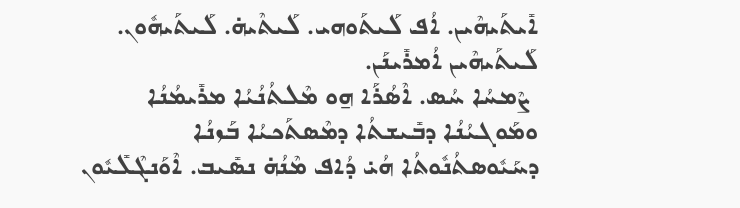ܐܺܝܬܰܝܗܶܝܢ. ܐܳܦ ܠܰܝܬܰܘܗܝ. ܠܰܝܬܶܝܗ̇. ܠܰܝܬܰܝܗܽܘܢ. ܠܰܝܬܰܝܗܶܝܢ ܐܳܡܪܺܝܢܰܢ.
 ܨܶܡܚܳܐ ܚܳܣ. ܐܶܣܳܪܰܐ ܗ̱ܘ ܡܶܠܬܳܢܳܝܳܐ ܡܪܺܝܡܳܢܳܐ ܘܡܰܘܓܝܳܢܳܐ ܕܒܺܝܫܬܳܐ ܕܡܶܣܬܰܟܝܳܐ ܒܰܙܢܳܐ ܕܚܰܝܽܘܣܬܳܢܽܘܬܳܐ ܗܳܝ̇ ܕܳܐܦ ܡܶܢܳܗ̇ ܢܣܺܝܒ. ܐܶܘܰܢܓܶܠܺܝܽܘܢ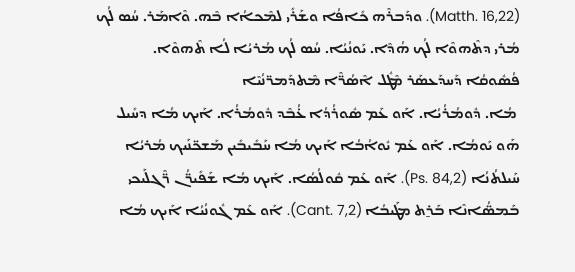(Matth. 16,22). ܘܕܰܒܪܶܗ ܟܺܐܦܳܐ ܘܫܰܪܺܝ ܠܡܶܟܐܳܐ ܒܶܗ. ܘܶܐܡܰܪ. ܚܳܣ ܠܳܟ ܡܳܪܝ ܕܬܶܗܘܶܐ ܠܳܟ ܗܳܕܶܐ. ܝܰܘܢܳܝܳܐ. ܚܳܣ ܠܳܟ ܡܳܪܝܳܐ ܠܳܐ ܬܶܗܘܶܐ.
ܦܳܣܽܘܩܳܐ ܕܰܚܕܰܥܣܰܪ ܡܶܛܽܠ ܐܶܣܳܪ̈ܶܐ ܡܶܬܕܰܡܪ̈ܢܳܝܶܐ
 ܡܳܐ. ܕܽܘܡܳܪܳܝܳܐ. ܐܰܘ ܥܰܡ ܣܽܘܪܳܕܳܐ ܥ̇ܳܒܶܕ ܕܽܘܡܳܪܳܐ. ܐܰܝܟ ܡܳܐ ܕܚܺܝܠ ܗܰܘ ܝܰܘܡܳܐ. ܐܰܘ ܥܰܡ ܝܽܘܐܳܒܳܐ ܐܰܝܟ ܡܳܐ ܚܰܒܺܝܒܺܝܢ ܡܰܫܟ̈ܢܰܝܟ ܡܳܪܝܳܐ ܚܰܝܠܬܳܢܳܐ (Ps. 84,2). ܐܰܘ ܥܰܡ ܩܽܘܠܳܣܳܐ. ܐܰܝܟ ܡܳܐ ܫܰܦܺܝܪ̈ܳܢ ܪ̈ܶܓܠܰܝܟܝ ܒܰܡܣ̈ܳܐܢܶܐ ܒܰܪ̱ܬ ܡܛܰܝܒܳܐ (Cant. 7,2). ܐܰܘ ܥܰܡ ܓܽܘܢܳܝܳܐ ܐܰܝܟ ܡܳܐ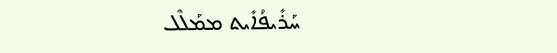ܚܰܪܺܝܦܳܐܺܝܬ ܡܡܰܠܶܠ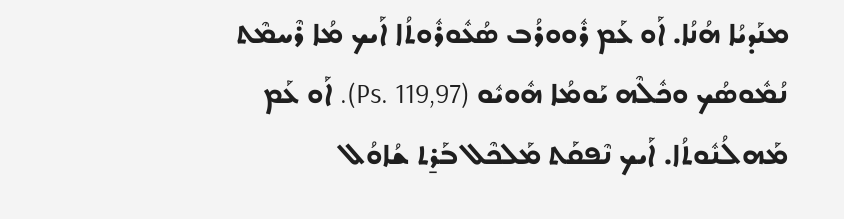ܡܢܰܕܝܳܐ ܗܳܢܳܐ. ܐܰܘ ܥܰܡ ܪܽܘܘܪܳܒ ܣܳܥܽܘܪܽܘܬܳܐ ܐܰܝܟ ܡܳܐ ܪܶܚܡܶܬ ܢܳܡܽܘܣܳܟ ܘܟܽܠܶܗ ܝܰܘܡܳܐ ܗܽܘܝܽܘ (Ps. 119,97). ܐܰܘ ܥܰܡ ܡܰܗܠܳܢܽܘܬܳܐ. ܐܰܝܟ ܢܶܦܩܰܬ ܡܰܠܟܶܠ ܒܰܪ̱ܬ ܫܳܐܘܳܠ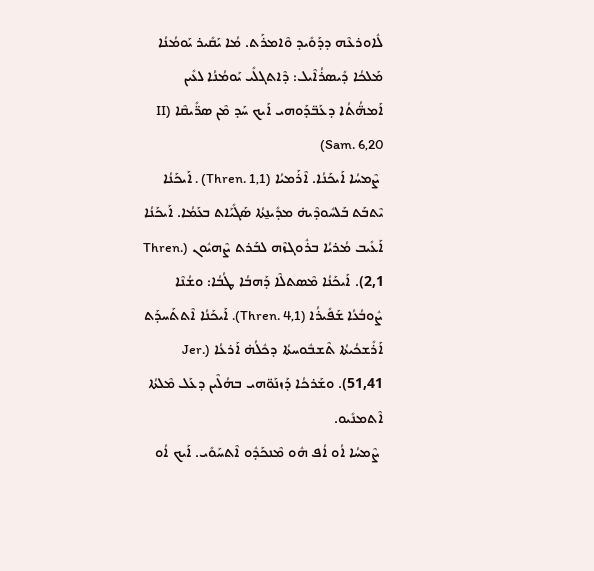ܠܽܐܘܪܥܶܗ ܕܕܰܘܺܝܕ ܘܶܐܡܪܰܬ. ܡܳܐ ܝܰܩܺܝܪ ܝܰܘܡܳܢܳܐ ܡܰܠܟܳܐ ܕܺܝܣܪܳܐܶܝܠ: ܕܶܐܬܓܠܺܝ ܝܰܘܡܳܢܳܐ ܠܥܺܝܢ ܐܰܡܗ̈ܳܬܳܐ ܕܥܰܒ̈ܕܰܘܗܝ ܐܰܝܟ ܚܰܕ ܡܶܢ ܣܪ̈ܺܝܩܶܐ (II Sam. 6,20)
 ܨܶܡܚܳܐ ܐܰܝܟܰܢܳܐ. ܐܶܪܰܡܝܳܐ (Thren. 1,1) . ܐܰܝܟܰܢܳܐ ܝܶܬܒܰܬ ܒܰܠܚܽܘܕܶܝܗ̇ ܡܕܺܝܢ̱ܬܳܐ ܣܰܓܺܝܰܐܬ ܒܥܰܡܳܐ. ܐܰܝܟܰܢܳܐ ܐܰܥܺܝܒ ܡܳܪܝܳܐ ܒܪܽܘܓܙܶܗ ܠܒܰܪܬ ܨܶܗܝܽܘܢ (Thren. 2,1). ܐܰܝܟܰܢܳܐ ܡܶܣܬܠܶܐ ܕܰܗܒܳܐ ܛܳܒܳܐ: ܘܫܳܢܶܐ ܨܽܘܒܳܥܳܐ ܫܰܦܺܝܪܳܐ (Thren. 4,1). ܐܰܝܟܰܢܳܐ ܐܶܬܬܰܚܕܰܬ ܐܰܪܺܫܟܳܝܬܳܐ ܬܶܫܒܽܘܚܬܳܐ ܕܟܽܠܳܗ̇ ܐܰܪܥܳܐ (Jer. 51,41). ܘܫܰܪܟܳܐ ܕܰܙܢܰܘ̈ܗܝ ܒܗܳܠܶܝܢ ܕܥܰܠ ܡܶܠܬܳܐ ܐܶܬܡܢܺܝܘ.
 ܨܶܡܚܳܐ ܐܳܘ ܐܳܦ ܗܽܘ ܡܶܢܟܰܕܽܘ ܐܶܬܚܰܘܺܝ. ܐܰܝܟ ܐܳܘ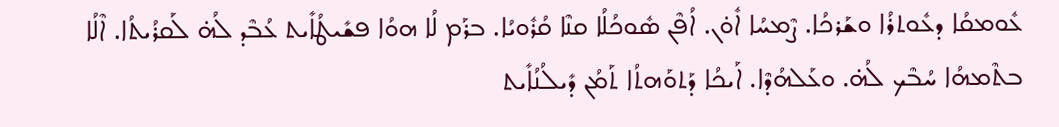ܥܽܘܡܩܳܐ ܕܥܽܘܬܪܳܐ ܘܫܰܪܟܳܐ. ܨܶܡܚܳܐ ܐܽܘ̇ܢ. ܐܳܦܶܢ ܣܽܘܟܳܠܳܐ ܩܢܶܐ ܩܳܪܽܘܝܳܐ. ܒܪܰܡ ܠܳܐ ܗܘܳܐ ܦܫܺܝܛܳܐܺܝܬ ܥܳܒܶܕ ܠܳܗ̇ ܠܰܩܪܳܝܬܳܐ. ܐܶܠܳܐ ܒܬܶܡܗܳܐ ܚܳܒܶܟ ܠܳܗ̇. ܘܥܰܠܗܳܕܶܐ. ܐܰܝܟܳܐ ܕܰܬܘܰܗܬܳܐ ܬܰܡܳܢ ܕܺܝܠܳܢܳܐܺܝܬ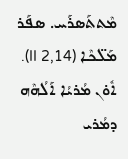ܡܶܬܬܰܣܪܰܚ. ܣܦܰܪ ܡܰܠ̈ܟܶܐ (II 2,14). ܐܽܘ̇ܢ ܡܳܪܝܳܐ ܐܰܠܳܗܶܗ ܕܡܳܪܝ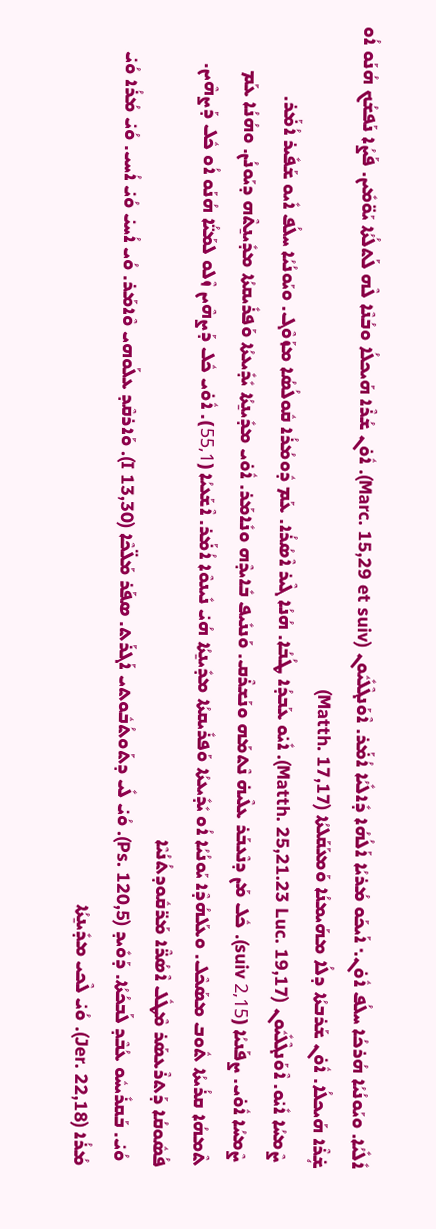ܐܺܠܺܝܳܐ. ܘܝܰܘܢܳܝܳܐ ܗܳܪܟܳܐ ܚܠܳܦ ܐܽܘ̇ܢ܆ ܐܰܝܟܰܘ ܡܳܪܝܳܐ ܐܰܠܳܗܳܐ ܕܺܐܠܺܝܳܐ ܐܳܡ̇ܰܪ. ܐܶܘܰܢܓܶܠܺܝܽܘܢ (Marc. 15,29 et suiv). ܐܽܘ̇ܢ ܫܳܪܶܐ ܗܰܝܟܠܳܐ ܘܒܳܢܶܐ ܠܶܗ ܠܰܬܠܳܬܳܐ ܝܰܘ̈ܡܺܝܢ. ܦܰܨܳܐ ܢܰܦܫܳܟ ܗܳܢܰܘ ܐܳܘ ܫܴ̇ܪܶܐ ܗܰܝܟܠܳܐ. ܐܽܘ̇ܢ ܫܰܪܒܬܳܐ ܕܠܳܐ ܡܗܰܝܡܢܳܐ ܘܰܡܥܰܩܰܠܬܳܐ (Matth. 17,17)
 ܨܶܡܚܳܐ ܐܺܝ̇ܘ. ܐܶܘܰܢܓܶܠܺܝܽܘܢ (Matth. 25,21.23 Luc. 19,17). ܐܺܝ̇ܘ ܥܰܒܕܳܐ ܛܳܒܳܐ. ܗܳܢܳܐ ܓܶܝܪ ܐܶܣܳܪܳܐ. ܥܰܡ ܕܽܘܡܳܪܳܐ ܩܽܘܠܳܣܳܐ ܡܙܰܘܶܓ. ܘܝܰܘܢܳܝܳܐ ܚܠܳܦ ܐܺܝܘ ܫܰܦܺܝܪ ܐܳܡ̇ܰܪ.
 ܨܶܡܚܳܐ ܐܽܘ̇ܝ. ܨܦܰܢܝܳܐ (2,15 suiv). ܟܽܠ ܡܰܢ ܕܢܶܥܒܰܪ ܥܠܶܝܗ̇ ܢܶܬܡܰܗ ܘܢܰܫܪܶܩ. ܘܰܢܢܺܝܦ ܒܺܐܝܕܶܗ ܘܢܺܐܡܰܪ. ܐܽܘ̇ܝ ܡܕܺܝܢ̱ܬܳܐ ܝܺܕܺܝܥܬܳܐ ܘܰܦܪܺܝܩܬܳܐ ܡܕܺܝܢ̱ܬܶܗ ܕܝܰܘܢܳܢ. ܘܗܳܢܳܐ ܥܰܡ ܬܶܡܗܳܐ ܩܪܳܝܬܳܐ ܬܽܘܒ ܡܣܰܟܶܠ. ܘܥܰܠܗܳܕܶܐ ܝܰܘܢܳܝܳܐ ܐܳܘ ܝܺܕܺܝܥܬܳܐ ܘܰܦܪܺܝܩܬܳܐ ܡܕܺܝܢ̱ܬܳܐ ܗܳܝ̇ ܢܺܝܢܘܶܐ ܐܳܡ̇ܰܪ. ܐܶܫܰܥܝܳܐ (55,1). ܐܽܘ̇ܝ ܟܽܠ ܕܰܨܗܶܝܢ ܙܶܠܘ ܠܡܰܝ̈ܳܐ ܗܳܢܰܘ ܐܳܘ ܟܽܠ ܕܰܨܗܶܝܢ.
ܦܳܣܽܘܩܳܐ ܕܰܬܪܶܥܣܰܪ ܡܶܛܽܠ ܐܶܣܳܪ̈ܶܐ ܡܰܪ̈ܩܽܘܕܬܳܢܳܝܶܐ
 ܘܳܝ̇. ܒܰܩܪܺܝܚܽܘ ܥܳܒܶܕ ܠܰܒܟܳܬܳܐ. ܕܰܘܺܝܕ (Ps. 120,5). ܘܳܝ̇ ܠܺܝ ܕܬܰܘܬܳܒܽܘܬܝ ܐܰܓܪܰܬ. ܣܦܰܪ ܡܰܠ̈ܟܶܐ (I 13,30). ܘܰܐܪܩܶܕ ܥܠܰܘܗܝ ܘܶܐܡܰܪ. ܘܳܝ ܐܳܚܝ̇ ܘܳܝ̇ ܐܳܚܝ. ܘܳܝ̇ ܡܳܪܳܐ ܘܳܝ̇ ܡܳܪܳܐ (Jer. 22,18). ܘܳܝ̇ ܠܶܟܝ ܡܕܺܝܢ̱ܬܳܐ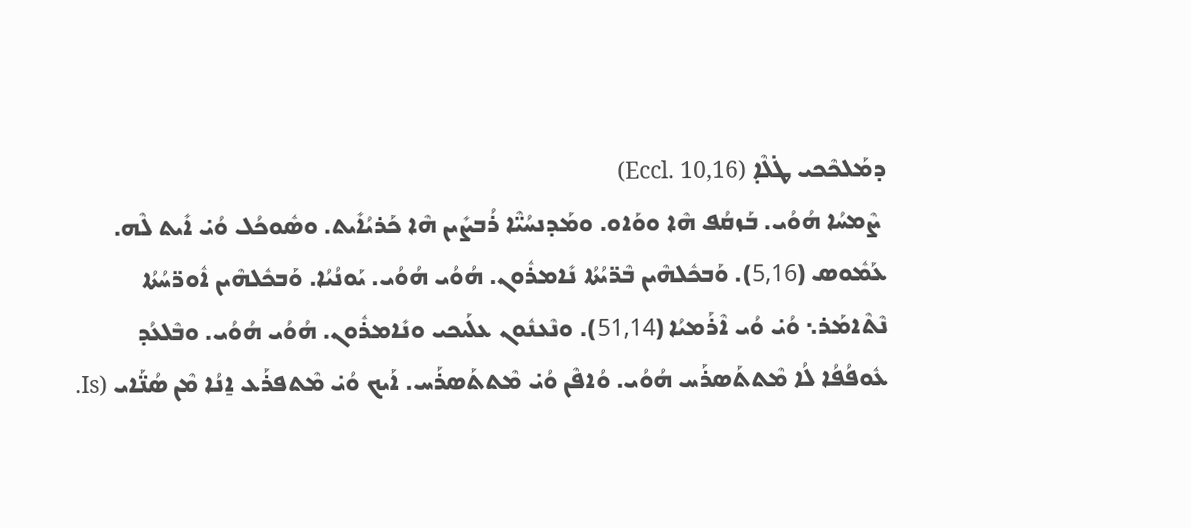ܕܡܰܠܟܶܟܝ ܛ̇ܠܶܐ̣ (Eccl. 10,16)
 ܨܶܡܚܳܐ ܗܳܘܳܝ. ܒܰܙܩܳܦ ܗܶܐ ܘܘܰܐܘ. ܘܡܰܕܢܚܳܝ̈ܶܐ ܪܳܒܨܺܝܢ ܗܶܐ ܟܰܪܝܳܐܺܝܬ. ܘܣܽܘܟܳܠ ܘܳܝ̇ ܐܺܝܬ ܠܶܗ. ܥܰܡܽܘܣ (5,16). ܘܰܒܟܽܠܗܶܝܢ ܒܶܪ̈ܝܳܬܳܐ ܢܺܐܡܪܽܘܢ. ܗܳܘܳܝ ܗܳܘܳܝ. ܝܰܘܢܳܝܳܐ. ܘܰܒܟܽܠܗܶܝܢ ܐܽܘܪ̈ܚܳܬܳܐ ܢܶܬܶܐܡܰܪ܆ ܘܳܝ̇ ܘܳܝ ܐܶܪܰܡܝܳܐ (51,14). ܘܢܶܥܢܽܘܢ ܥܠܰܝܟܝ ܘܢܺܐܡܪܽܘܢ. ܗܳܘܳܝ ܗܳܘܳܝ. ܘܒܶܠܥܳܕ ܥܽܘܦܳܦܳܐ ܠܳܐ ܡܶܬܬܰܣܪܰܚ ܗܳܘܳܝ. ܘܳܐܦܶܢ ܘܳܝ̇ ܡܶܬܬܰܣܪܰܚ. ܐܰܝܟ ܘܳܝ̇ ܡܶܬܦܪܰܥ ܐ̱ܢܳܐ ܡܶܢ ܣܳܢ̈ܰܐܝ (Is.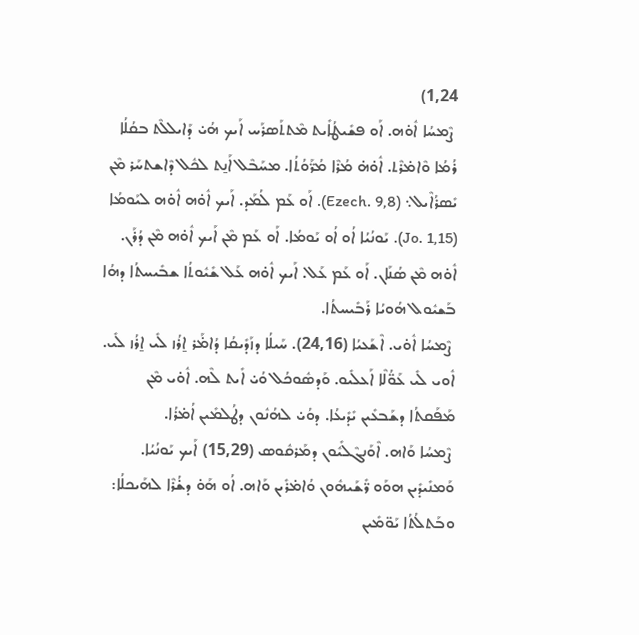1,24)
 ܨܶܡܚܳܐ ܐܽܘ̇ܗ. ܐܰܘ ܦܫܺܝܛܳܐܺܝܬ ܡܶܬܬܰܣܪܰܚ ܐܰܝܟ ܗܳܝ̇ ܕܰܐܝܠܠܶܬ ܒܩܳܠܳܐ ܪܳܡܳܐ ܘܶܐܡ̇ܪܶܬ. ܐܽܘ̇ܗ̇ ܡܳܪܶܐ ܡܳܪ̈ܰܘܳܬܳܐ. ܡܚܰܒܶܠ ܐܰܢ̱ܬ ܠܟܽܠ ܕܶܐܫܬܚܰܪ ܡܶܢ ܝܺܣܪܳܐܶܝܠ܆ (Ezech. 9,8). ܐܰܘ ܥܰܡ ܠܳܡܰܕ. ܐܰܝܟ ܐܽܘ̇ܗ ܐܽܘ̇ܗ ܠܝܰܘܡܳܐ (Jo. 1,15). ܝܰܘܢܳܝܳܐ ܐܳܘ ܐܳܘ ܝܰܘܡܳܐ. ܐܰܘ ܥܰܡ ܡܶܢ ܐܰܝܟ ܐܽܘ̇ܗ ܡܶܢ ܕܳܪܰܢ. ܐܽܘ̇ܗ ܡܶܢ ܣܳܢܰܐܢ. ܐܰܘ ܥܰܡ ܥܰܠ. ܐܰܝܟ ܐܽܘ̇ܗ ܥܰܠ ܫܺܝܽܘܬܳܐ ܫܒܺܝܚܬܳܐ ܕܗܳܐ ܒܰܫܝܽܘܠ ܗܳܘܝܳܐ ܪܰܒܺܝܚܬܳܐ.
 ܨܶܡܚܳܐ ܐܽܘ̇ܝ. ܐܶܫܰܥܝܳܐ (24,16). ܚܰܝܠܳܐ ܕܙܰܕܺܝܩܳܐ ܕܳܐܡ̇ܰܪ ܐ̱ܪܳܙ ܠܺܝ ܐ̱ܪܳܙ ܠܺܝ. ܐܽܘܝ ܠܺܝ ܥܰܘ̈ܳܠܶܐ ܐܰܥܠܺܝܘ. ܘܰܕܣܽܘܟܳܠ ܘܳܝ̇ ܐܺܝܬ ܠܶܗ. ܐܽܘ̇ܝ ܡܶܢ ܡܰܦܰܩܬܳܐ ܕܫܰܒܥܺܝܢ ܝܺܕܺܝܥܳܐ. ܕܘܳܝ̇ ܠܗܳܢܽܘܢ ܕܛܳܠܡܺܝܢ ܐܳܡ̇ܪܳܐ.
 ܨܶܡܚܳܐ ܘܰܐܗ. ܐܶܘܰܢܓܶܠܺܝܽܘܢ ܕܡܰܪܩܽܘܣ (15,29) ܐܰܝܟ ܝܰܘܢܳܝܳܐ. ܘܰܡܢܺܝܕܺܝܢ ܗܘܰܘ ܪ̈ܺܫܰܝܗܽܘܢ ܘܳܐܡ̇ܪܺܝܢ ܘܰܐܗ. ܐܳܘ ܗܰܘ̇ ܕܫ̇ܳܪܶܐ ܠܗܰܝܟܠܳܐ: ܘܒܰܬܠܳܬܳܐ ܝܰܘ̈ܡܺܝܢ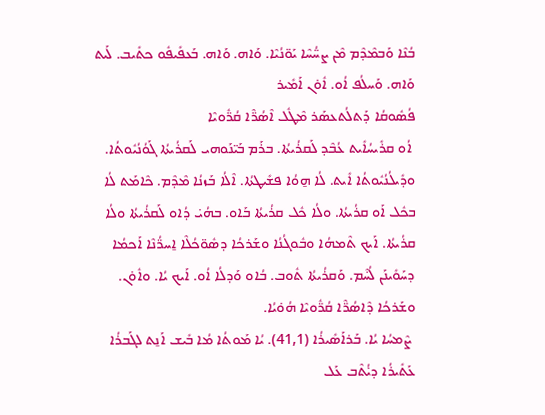ܒܳܢܶܐ ܘܰܒܡܶܕܶܡ ܡܶܢ ܨܚ̈ܳܚܶܐ ܝܰܘ̈ܢܳܝܶܐ. ܘܰܐܗ. ܘܰܐܗ. ܒܰܥܦܺܝܦܽܘ ܟܬܺܝܒ. ܠܰܝܬ ܘܰܐܗ. ܘܰܚܠܳܦ ܐܳܘ. ܐܽܘ̇ܢ ܐܰܡܺܝܪ
ܦܳܣܽܘܩܳܐ ܕܰܬܠܳܬܥܣܰܪ ܡܶܛܽܠ ܐܶܣܳܪ̈ܶܐ ܩܳܪ̈ܽܘܝܶܐ
 ܐܳܘ ܩܪܺܝܚܳܐܺܝܬ ܥܳܒܶܕ ܠܰܩܪܳܝܬܳܐ. ܒܪܰܡ ܒܰܝ̈ܢܰܘܗܝ ܠܰܩܪܳܝܬܳܐ ܓܰܘܳܢܳܝܽܘܬܳܐ. ܘܕܺܝܠܳܢܳܝܽܘܬܳܐ ܐܺܝܬ. ܠܳܐ ܗ̱ܘܳܐ ܦܫܺܝܛܬܳܐ. ܐܶܠܳܐ ܒܰܙܢܳܐ ܡܶܕܶܡ. ܟܶܐܡܰܬ ܠܳܐ ܒܟܽܠ ܐܰܘ ܩܪܳܝܬܳܐ. ܘܠܳܐ ܟܽܠ ܩܪܳܝܬܳܐ ܒܰܐܘ. ܒܗܳܝ̇ ܕܳܐܘ ܠܰܩܪܳܝܬܳܐ ܘܠܳܐ ܩܪܳܝܬܳܐ. ܐܰܝܟ ܬܶܡܗܳܐ ܘܒܽܘܓܳܢܳܐ ܘܫܰܪܟܳܐ ܕܣܽܘ̈ܟܳܠܶܐ ܐ̱ܚܪ̈ܳܢܶܐ ܐܰܟܡܳܐ ܕܚܰܘܺܝܢܰܢ ܠܳܚ̇ܶܡ. ܘܰܩܪܳܝܬܳܐ ܬܽܘܒ. ܒܳܐܘ ܘܰܕܠܳܐ ܐܳܘ. ܐܰܝܟ ܝܳܐ. ܘܐܽܘ̇ܢ. ܘܫܰܪܟܳܐ ܕܶܐܣܳܪ̈ܶܐ ܩܳܪ̈ܽܘܝܶܐ ܗܳܘ̇ܝܳܐ.
 ܨܶܡܚܳܐ ܝܳܐ. ܒܰܪܐܰܣܺܝܪܳܐ (41,1). ܝܳܐ ܡܰܘܬܳܐ ܡܳܐ ܒܺܝܫ ܐܰܢ̱ܬ ܠܓܰܒܪܳܐ ܥܰܬܺܝܪܳܐ ܕܝ̇ܳܬܶܒ ܥܰܠ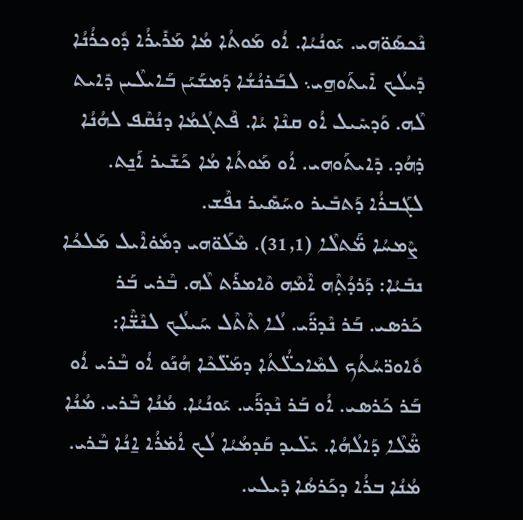ܢܶܟܣܰܘ̈ܗܝ. ܝܰܘܢܳܝܳܐ. ܐܳܘ ܡܰܘܬܳܐ ܡܳܐ ܡܰܪܺܝܪܳܐ ܕܽܘܟܪܳܢܳܐ ܕܺܝܠܳܟ ܐܺܝܬܰܘܗ̱ܝ܆ ܠܒܰܪܢܳܫܳܐ ܕܰܡܫܰܝܰܢ ܒܰܐܝܠܶܝܢ ܕܺܐܝܬ ܠܶܗ. ܘܰܕܚܺܝܠ ܐܳܘ ܩܢܶܐ ܝܳܐ. ܦܶܬܓܳܡܳܐ ܕܢܳܩܶܦ ܠܗܳܢܳܐ ܕ̇ܗܳܕ. ܕܺܐܝܬܰܘܗܝ. ܐܳܘ ܡܰܘܬܳܐ ܡܳܐ ܟܰܫܺܝܪ ܐܰܢ̱ܬ. ܠܓܰܒܪܳܐ ܕܰܬܒܺܝܪ ܘܚܰܣܺܝܪ ܢܦܶܫ.
 ܨܶܡܚܳܐ ܡ̈ܰܬܠܶܐ (31,1). ܡܶܠܰܘ̈ܗܝ ܕܡܽܘ̇ܐܶܝܠ ܡܰܠܟܳܐ ܢܒܺܝܳܐ: ܕܰܪܕܳܬ݂ܶܗ ܐܶܡܶܗ ܘܶܐܡܪܰܬ ܠܶܗ. ܒܶܪܝ ܒܰܪ ܟܰܪܣܝ. ܒܰܪ ܢܶܕܪ̈ܰܝ. ܠܳܐ ܬܶܬܶܠ ܚܰܝܠܳܟ ܠܢܶܫ̈ܶܐ: ܘܽܐܘܪ̈ܚܳܬܳܟ ܠܡܶܐܟܠ̈ܳܬܳܐ ܕܡܰܠ̈ܟܶܐ ܗܳܢܰܘ ܐܳܘ ܒܶܪܝ ܐܳܘ ܒܰܪ ܟܰܪܣܝ. ܐܳܘ ܒܰܪ ܢܶܕܪ̈ܰܝ. ܝܰܘܢܳܝܳܐ. ܡܳܢܳܐ ܒܶܪܝ. ܡܳܢܳܐ ܡ̈ܶܠܶܐ ܕܰܐܠܳܗܳܐ. ܝܺܠܺܝܕ ܩܰܕܡܳܝܳܐ ܠܳܟ ܐܳܡ̇ܪܳܐ ܐ̱ܢܳܐ ܒܶܪܝ. ܡܳܢܳܐ ܒܪܳܐ ܕܟܰܪܣܳܐ ܕܺܝܠܝ.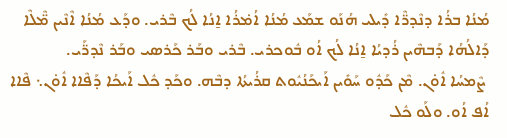ܡܳܢܳܐ ܒܪܳܐ ܕܢܶܕܪ̈ܶܐ ܕܺܝܠܝ ܗܳܢܰܘ ܫܡܰܥ ܡܳܢܳܐ ܐܳܡ̇ܪܳܐ ܐ̱ܢܳܐ ܠܳܟ ܒܶܪܝ. ܘܕܰܥ ܡܳܢܳܐ ܐܶܢܶܝܢ ܡ̈ܶܠܶܐ ܕܰܐܠܳܗܳܐ ܕܰܒܗܶܝܢ ܪܳܕܝܳܐ ܐ̱ܢܳܐ ܠܳܟ ܐܳܘ ܒܽܘܟܪܝ. ܒܶܪܝ ܘܒܰܪ ܟܰܪܣܝ ܘܒܰܪ ܢܶܕܪ̈ܰܝ.
 ܨܶܡܚܳܐ ܐܽܘ̇ܢ. ܡܶܢ ܟܰܕܽܘ ܚܰܘܺܝܢ ܐܰܝܟܰܢܳܝܽܘܬ ܩܪܳܝܬܳܐ ܕܒܶܗ. ܘܟܰܕ ܟܽܠ ܐܰܝܟܳܐ ܕܰܦܶܐܐ ܐܽܘ̇ܢ܆ ܦܶܐܐ ܐܳܦ ܐܳܘ. ܘܠܰܘ ܟܽܠ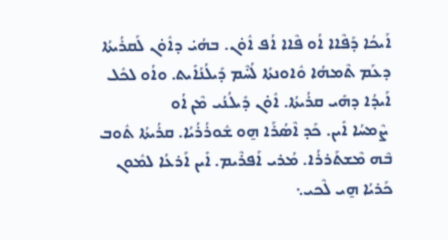ܐܰܝܟܳܐ ܕܰܦܶܐܐ ܐܳܘ ܦܶܐܐ ܐܳܦ ܐܽܘ̇ܢ. ܒܗܳܝ̇ ܕܐܽܘ̇ܢ ܠܰܩܪܳܝܬܳܐ ܕܥܰܡ ܬܶܡܗܳܐ ܘܽܐܘܢܬܳܐ ܠܳܚ̇ܶܡ ܕܺܝܠܳܢܳܐܺܝܬ. ܘܐܳܘ ܠܟܽܠ ܐܰܝܕܳܐ ܕܗܺܝ ܩܪܳܝܬܳܐ. ܐܽܘ̇ܢ ܕܺܝܠܳܢܳܝ ܡܶܢ ܐܳܘ
 ܨܶܡܚܳܐ ܐܺܝܢ. ܟܰܕ ܐܶܣܳܪܰܐ ܗ̱ܘ ܫܽܘܪܳܪܳܝܳܐ. ܩܪܳܝܬܳܐ ܬܽܘܒ ܒܶܗ ܡܶܫܬܰܪܪܳܐ. ܡܳܪܝ ܐܰܦܪܶܝܡ. ܐܺܝܢ ܐܰܪܥܳܐ ܠܡܽܘܢ ܟܰܪܝܳܐ ܗ̱ܝ ܠܶܟܝ܆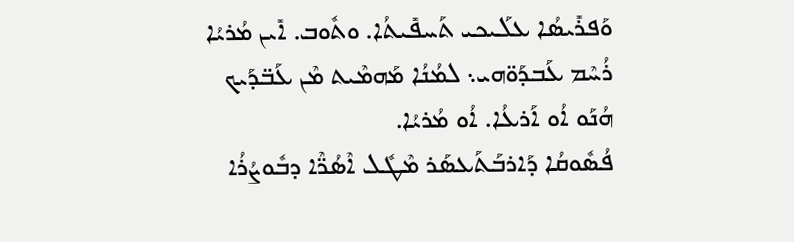ܘܰܦܪܺܝܣܳܐ ܥܠܰܝܟܝ ܬܰܚܦܺܝܬܳܐ. ܘܬܽܘܒ. ܐܺܝܢ ܡܳܪܝܳܐ ܪܳܚܶܡ ܥܰܒܕܰܘ̈ܗܝ܆ ܠܡܳܢܳܐ ܡܰܗܡܶܝܬ ܡܶܢ ܥܰܒ̈ܕܰܝܟ ܗܳܢܰܘ ܐܳܘ ܐܰܪܥܳܐ. ܐܳܘ ܡܳܪܝܳܐ.
ܦܳܣܽܘܩܳܐ ܕܰܐܪܒܰܬܰܥܣܰܪ ܡܶܛܽܠ ܐܶܣܳܪ̈ܶܐ ܕܒܽܘܨܳܪܳܐ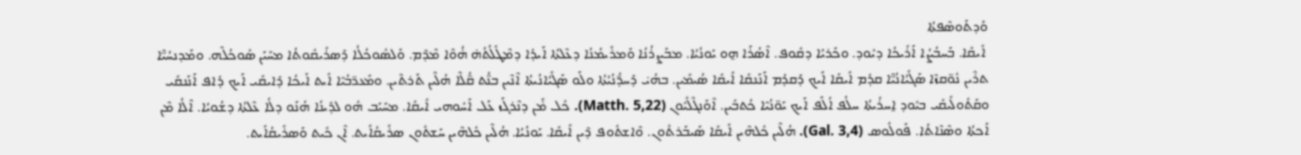ܘܰܕܬܰܘܣܶܦܬܳܐ
 ܐܺܝܩܺܐ. ܒܰܚܒܳܨܳܐ ܐܰܪܺܝܟܳܐ ܕܝܽܘܕ. ܘܟܰܪܝܳܐ ܕܩܽܘܦ. ܐܶܣܳܪܰܐ ܗ̱ܘ ܝܰܘܢܳܝܳܐ. ܡܒܰܨܪܳܢܳܐ ܘܰܡܪܺܝܡܳܢܳܐ ܕܥܶܠܬܳܐ ܐܰܝܕܳܐ ܕܡܶܛܽܠܳܬܳܗ̇ ܗ̇ܳܘܶܐ ܡܶܕܶܡ. ܘܰܠܣܽܘܟܳܠܳܐ ܕܰܣܪܺܝܩܽܘܬܳܐ ܡܚܰܝܰܢ ܣܽܘܟܳܠܶܗ. ܘܡܰܕܢܚܳܝ̈ܶܐ ܬܪܶܝܢ ܢܽܘ̈ܩܙܶܐ ܣܰܓܺܝܳܐܢܳܝ̈ܶܐ ܩܕܳܡ ܐܺܝܩܺܐ ܐܰܝܟ ܕܰܩܕܳܡ ܐܰܢܰܢܩܺܐ ܐܺܝܩܺܐ ܣܳܝܡܺܝܢ. ܒܗܳܝ̇ ܕܰܚܕ̈ܳܢܳܝܳܬܳܐ ܘܠܰܘ ܣܰܓܺܝܳܐܢܳܝܬܳܐ ܐܶܢܶܝܢ ܒܢ̈ܳܬ ܩ̈ܳܠܶܐ ܗܳܠܶܝܢ ܬܰܪܬܶܝܢ. ܘܡܰܥܪ̈ܒܳܝܶܐ ܐܺܝܬ ܐܰܝܟܳܐ ܕܺܐܝܩܺܝ ܐܰܝܟ ܕܳܐܦ ܐܰܢܰܢܩܺܝ ܘܩܰܬܽܘܠܺܝܩܺܝ ܒܝܽܘܕ ܐ̱ܚܪܳܝܬܳܐ ܚܠܳܦ ܐܳܠܰܦ ܐܰܝܟ ܝܰܘ̈ܢܳܝܶܐ ܟܳܬܒܺܝܢ. ܐܶܘܰܢܓܶܠܺܝܽܘܢ (Matth. 5,22). ܟܽܠ ܡ̇ܰܢ ܕܢܶܪܓܰܙ ܥܰܠ ܐܰܚܽܘܗܝ ܐܺܝܩܺܐ. ܡܚܰܝܰܒ ܗܽܘ ܠܕܺܝܢܳܐ ܗܳܢܰܘ ܕܠܳܐ ܥܶܠܬܳܐ ܕܫܳܘܝܳܐ. ܐܶܠܳܐ ܡܶܢ ܐܰܟܬܳܐ ܘܣܶܢܶܐܬܳܐ. ܦܰܘܠܽܘܣ (Gal. 3,4). ܗܳܠܶܝܢ ܟܽܠܗܶܝܢ ܐܺܝܩܺܐ ܣܰܝܒܰܪܬܽܘܢ. ܘܶܐܫܬܽܘܦ ܕܶܝܢ ܐܺܝܩܺܐ. ܝܰܘܢܳܝܳܐ. ܗܳܠܶܝܢ ܟܽܠܗܶܝܢ ܚܰܫܬܽܘܢ ܣܪܺܝܩܳܐܺܝܬ. ܐܶܢ ܟܺܝܬ ܘܰܣܪܺܝܩܳܐܺܝܬ.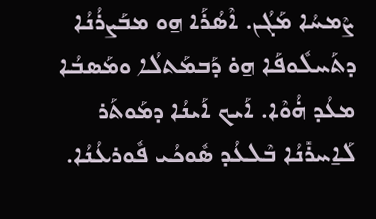ܨܶܡܚܳܐ ܡܰܓܳܢ. ܐܶܣܳܪܰܐ ܗ̱ܘ ܡܒܰܨܪܳܢܳܐ ܕܬܰܚܠܽܘܦܰܐ ܗ̱ܘ̇ ܕܰܒܡܰܬܠܳܐ ܘܡܰܣܒܳܐ ܡܥܳܕ ܗ̇ܳܘܶܐ. ܐܰܝܟ ܐܰܝܢܳܐ ܕܡܰܘܬܰܪ ܠܰܐ̱ܚܪܺܢܳܐ ܒܶܠܥܳܕ ܣܽܘܟܳܝ ܦܽܘܪܥܳܢܳܐ.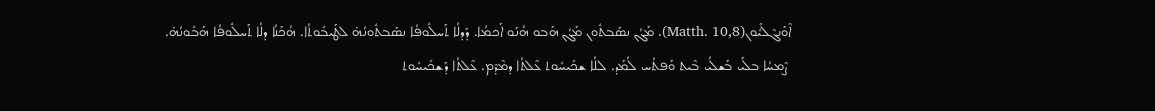ܐܶܘܰܢܓܶܠܺܝܽܘܢ(Matth. 10,8). ܡܰܓܳܢ ܢܣܰܒܬܽܘܢ ܡܰܓܳܢ ܗܰܒܘ ܗܳܢܰܘ ܐܰܟܡܳܐ. ܕܰܕܠܳܐ ܬܰܚܠܽܘܦܳܐ ܢܣܰܒܬܽܘܢܳܗ̇ ܠܛܰܝܒܽܘܬܳܐ. ܗܳܟܰܢܳܐ ܕܠܳܐ ܬܰܚܠܽܘܦܳܐ ܗܰܒܽܘܢܳܗ̇.
 ܨܶܡܚܳܐ ܒܠܰܝ ܒܰܫܠܳܝ ܒܶܝܬ ܘܰܦܬܳܚ ܠܳܡܰܕ. ܠܠܳܐ ܫܟܺܝܚܽܘܬ ܥܶܠܬܳܐ ܕܡܶܕܶܡ. ܥܶܠܬܳܐ ܕܰܫܟܺܝܚܽܘܬ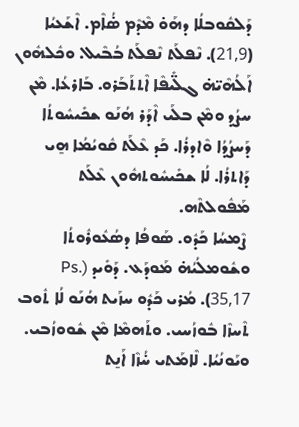ܕܰܠܩܽܘܒܠܳܐ ܕܗܰܘ̇ ܡܶܕܶܡ ܣ̇ܳܐܶܡ. ܐܶܫܰܥܝܳܐ (21,9). ܢܶܦܠܰܬ ܢܶܦܠܰܬ ܒܳܒܶܝܠ. ܘܟܽܠܗܽܘܢ ܐܰܠܳܗܶܝ̈ܗ̇ ܓܠ̈ܺܝܦܶܐ ܐܶܬܬܰܒܰܪܘ. ܒܰܐܪܥܳܐ. ܡܶܢ ܚܨܳܕ ܘܡܶܢ ܒܠܰܝ ܐܶܕܰܪ ܗܳܢܰܘ ܫܟܺܝܚܽܘܬܳܐ ܕܰܚܨܳܕܳܐ ܘܶܐܕܪܳܐ. ܟܰܕ ܥܶܠܰܬ ܩܽܘܝܳܡܳܐ ܗ̱ܝ ܕܰܐܬܪܳܐ. ܠܳܐ ܫܟܺܝܚܽܘܬܗܽܘܢ ܥܶܠܰܬ ܡܰܦܽܘܠܬܶܗ.
 ܨܶܡܚܳܐ ܟܰܕܽܘ. ܣܰܘܦܳܐ ܕܣܳܥܽܘܪܽܘܬܳܐ ܘܫܽܘܡܠܳܝܳܗ̇ ܡܰܘܕܰܥ. ܕܰܘܺܝܕ (Ps. 35,17). ܡܳܪܝ ܟܰܕܽܘ ܚܙܰܝܬ ܗܳܢܰܘ ܠܳܐ ܬܽܘܒ ܬܶܚܙܶܐ ܒܽܘܙܳܚܝ. ܘܬܰܗܡܶܐ ܡܶܢ ܫܽܘܘܙܳܒܝ. ܘܝܰܘܢܳܝܳܐ. ܠܶܐܡܰܬܝ ܚ̇ܳܙܶܐ ܐܰܢ̱ܬ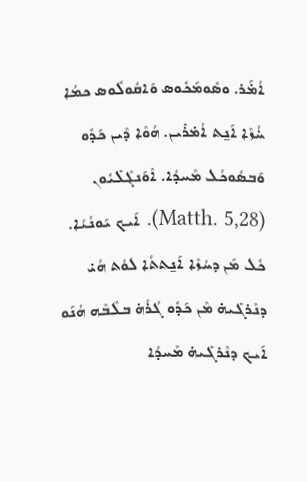ܐܳܡ̇ܰܪ. ܘܣܽܘܡܰܟܽܘܣ ܘܰܐܩܽܘܠܽܘܣ ܟܡܳܐ ܚ̇ܳܙܶܐ ܐܰܢ̱ܬ ܐܳܡ̇ܪܺܝܢ. ܗܳܘܶܐ ܕܶܝܢ ܟܰܕܽܘ ܘܰܒܣܽܘܟܳܠ ܡܶܚܕܳܐ. ܐܶܘܰܢܓܶܠܺܝܽܘܢ (Matth. 5,28). ܐܰܝܟ ܝܰܘܢܳܝܳܐ. ܟܽܠ ܡܰܢ ܕܚܳܙܶܐ ܐܰܢ̱ܬܬܳܐ ܠܘܳܬ ܗܳܝ̇ ܕܢܶܪܓܺܝܗ̇ ܡܶܢ ܟܰܕܽܘ ܓܳܪܳܗ̇ ܒܠܶܒܶܗ ܗܳܢܰܘ ܐܰܝܟ ܕܢܶܪܓܺܝܗ̇ ܡܶܚܕܳܐ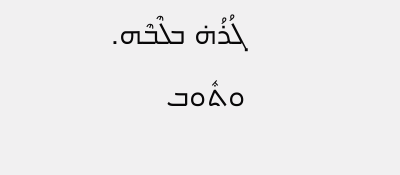ܓܳܪܳܗ̇ ܒܠܶܒܶܗ. ܘܬܽܘܒ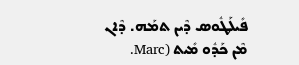ܦܺܝܠܰܛܽܘܣ ܕܶܝܢ ܬܡܰܗ. ܕܶܐܢ ܡܶܢ ܟܰܕܽܘ ܡܺܝܬ (Marc.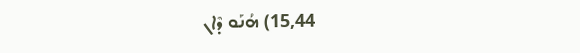15,44) ܗܳܢܰܘ ܕܶܐܢ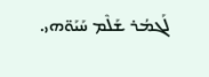ܠܰܓܡܳܪ ܫܰܠܶܡ ܚܰܝܰܘ̈ܗܝ.